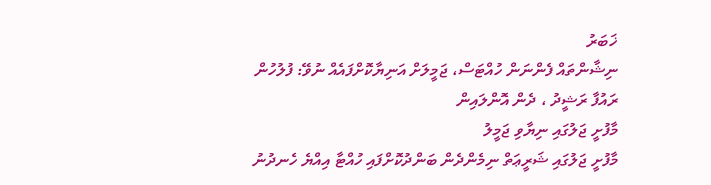ޚަބަރު
ނިޝާންތައް ފެންނަން ހުއްޓަސް، ޖަމީލަށް އަނިޔާކޮށްފައެއް ނުވޭ: ފުލުހުން
ރައުފާ ރަޝީދު ، ދެން އޮންލައިން
މާފުށީ ޖަލުގައި ނިޔާވި ޖަމީލު
މާފުށީ ޖަލުގައި ޝަރީޢަތް ނިމެންދެން ބަންދުކޮށްފައި ހުއްޓާ އިއްޔެ ހެނދުނު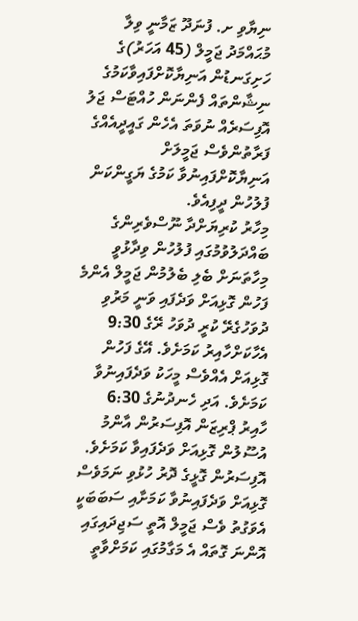ނިޔާވި ށ. ފުނަދޫ ޒަމާނީ ވިލާ މުޙައްމަދު ޖަމީލް (45 އަހަރު)ގެ ހަށިގަނޑުން އަނިޔާކޮށްފައިވާކަމުގެ ނިޝާންތައް ފެންނަން ހުއްޓަސް ޖަލު އޮފިސަރެއް ނުވަތަ އެހެން ގައީދީއެއްގެ ފަރާތުންވެސް ޖަމީލަށް އަނިޔާކޮށްފައިނުވާ ކަމުގެ ޔަގީންކަން ފުލުހުން ދީފިއެވެ.
މިހާރު ކުރިޔަށްދާ ނޫސްވެރިންގެ ބައްދަލުވުމުގައި ފުލުހުން ވިދާޅުވީ މިހާތަނަށް ބެލި ބެލުމުން ޖަމީލް އެންމެ ފަހުން ގޮޅިއަށް ވަދެފައި ވަނީ މަރުވި ދުވަހުގެރޭ ކުރީ ދުވަހު ރޭގެ 9:30 އެހާކަށްހާއިރު ކަމަށެވެ. އޭގެ ފަހުން ގޮޅިއަށް އެއްވެސް މީހަކު ވަދެފައިނުވާ ކަމަށެވެ. އަދި ހެނދުނުގެ 6:30 ހާއިރު ޕްރިޒަން އޮފިސަރުން އާންމު އުސޫލުން ގޮޅިއަށް ވަދެފައިވާ ކަމަށެވެ.
އޮފިސަރުން ގޮޅީގެ ދޮރު ހުޅުވި ނަމަވެސް ގޮޅިއަށް ވަދެފައިނުވާ ކަމަށާއި ސަބަބަކީ އެވަގުތު ވެސް ޖަމީލް އޮތީ ސަޖިދައިގައި އޮންނަ ގޮތައް އެ މަގާމުގައި ކަމަށްވާތީ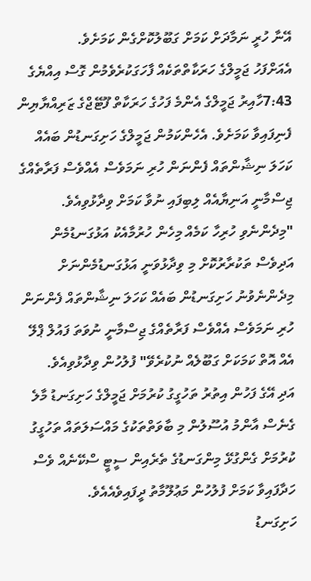އޭނާ ހުރީ ނަމާދަށް ކަމަށް ގަބޫލުކޮށްގެން ކަމަށެވެ.
އެއަށްފަހު ޖަމީލްގެ ހަރަކާތްތަކެއް ފާހަގަކުރެވެމުން ގޮސް އިއްޔެގެ 7:43ހާއިރު ޖަމީލްގެ އެންމެ ފަހުގެ ހަރަކާތް ފޫޓޭޖްގެ ޒަރިއްޔާޔިން ފެނިފައިވާ ކަމަށެވެ. އެހެންކަމުން ޖަމީލްގެ ހަށިގަނޑުން ބައެއް ކަހަލަ ނިޝާންތައް ފެންނަން ހުރި ނަމަވެސް އެއްވެސް ފަރާތެއްގެ ޖިސްމާނީ އަނިޔާއެއް ލިބިފައި ނުވާ ކަމަށް ވިދާޅުވިއެވެ.
"މިދެންނެވި ހުރިހާ ކަމެއް މިހެން ހުރުމާއެކު އަޅުގަނޑުމެން އަދިވެސް ތަކުރާރުކޮށް މި ވިދާޅުވަނީ އަޅުގަނޑުމެންނަށް މިދެންނެވުނު ހަށިގަނޑުން ބައެއް ކަހަލަ ނިޝާންތައް ފެންނަން ހުރި ނަމަވެސް އެއްވެސް ފަރާތެއްގެ ޖިސްމާނީ ނުވަތަ ފައުލް ޕްލޭ އެއް އޮތް ކަމަކަށް ގަބޫލެއް ނުކުރެވޭ" ފުލުހުން ވިދާޅުވިއެވެ.
އަދި އޭގެ ފަހުން އިތުރު ތަހުގީގު ކުރުމަށް ޖަމީލްގެ ހަށިގަނޑު މާލެ ގެނެސް އާންމު އުސޫލުން މި ބާވަތްތަކުގެ މައްސަލަތައް ތަހުގީގު ކުރުމަށް ގެންގުޅޭ މިންގަނޑުގެ ތެރެއިން ސީޓީ ސްކޭނެއް ވެސް ހަދާފައިވާ ކަމަށް ފުލުހުން މަޢުލޫމާތު ދީފައިވެއެއެވެ.
ހަށިގަނޑު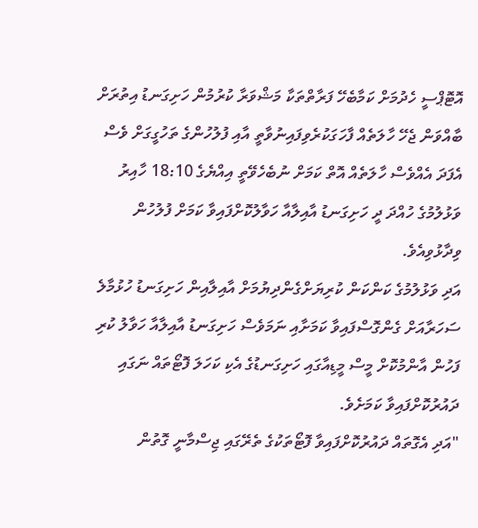އޮޓޮޕްސީ ހެދުމަށް ކަމާބެހޭ ފަރާތްތަކާ މަޝްވަރާ ކުރުމުން ހަށިގަނޑު އިތުރަށް ބާއްވަން ޖެހޭ ހާލަތެއް ފާހަގަކުރެވިފައިނުވާތީ އާއި ފުލުހުންގެ ތަހުގީގަށް ވެސް އެފަދަ އެއްވެސް ހާލަތެއް އޮތް ކަމަށް ނުބެހެވޭތީ އިއްޔެގެ 18:10 ހާއިރު ވަޅުލުމުގެ ހުއްދަ ދީ ހަށިގަނޑު އާއިލާއާ ހަވާލުކޮށްފައިވާ ކަމަށް ފުލުހުން ވިދާޅުވިއެވެ.
އަދި ވަޅުލުމުގެ ކަންކަން ކުރިޔަށްގެންދިޔުމަށް އާއިލާއިން ހަށިގަނޑު ހުޅުމާލެ ސަހަރާއަށް ގެންގޮސްފައިވާ ކަމަށާއި ނަމަވެސް ހަށިގަނޑު އާއިލާއާ ހަވާލު ކުރި ފަހުން އާންމުކޮށް މީސް މީޑިއާގައި ހަށިގަނޑުގެ އެކި ކަހަލަ ފޮޓޯތައް ނަގައި ދައުރުކޮށްފައިވާ ކަމަށެވެ.
"އަދި އެގޮތައް ދައުރުކޮށްފައިވާ ފޮޓޯތަކުގެ ތެރޭގައި ޖިސްމާނީ ގޮތުން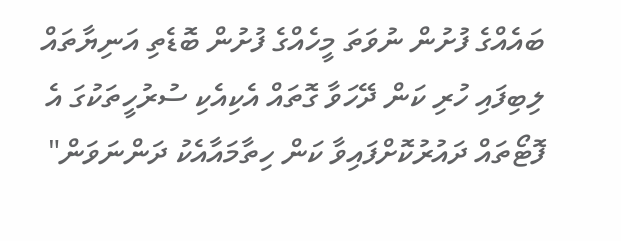ބައެއްގެ ފުށުން ނުވަތަ މީހެއްގެ ފުށުން ބޮޑެތި އަނިޔާތައް ލިބިފައި ހުރި ކަން ދޭހަވާ ގޮތައް އެކިއެކި ސުރުހީތަކުގަ އެ ފޮޓޯތައް ދައުރުކޮށްފައިވާ ކަން ހިތާމައާއެކު ދަންނަވަން"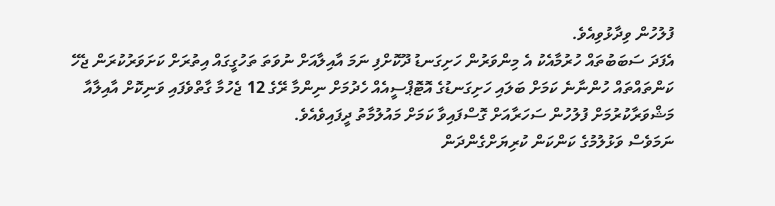ފުލުހުން ވިދާޅުވިއެވެ.
އެފަދަ ސަބަބުތައް ހުރުމާއެކު އެ މިންވަރުން ހަށިގަނޑު ދޫކޮށްފި ނަމަ އާއިލާއަށް ނުވަތަ ތަހުގީގައް އިތުރަށް ކަށަވަރުކުރަން ޖެހޭ ކަންތައްތައް ހުންނާނެ ކަމަށް ބަލައި ހަށިގަނޑުގެ އޮޓޮޕްސީއެއް ހެދުމަށް ނިންމާ ރޭގެ 12 ޖެހުމާ ގާތްވެފައި ވަނިކޮށް އާއިލާއާ މަޝްވަރާކުރުމަށް ފުލުހުން ސަހަރާއަށް ގޮސްފައިވާ ކަމަށް މައުލުމާތު ދީފައިވެއެވެ.
ނަމަވެސް ވަޅުލުމުގެ ކަންކަން ކުރިޔަށްގެންދަން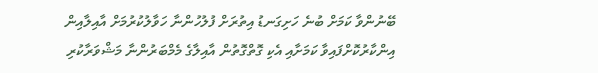ބޭނުންވާ ކަމަށް ބުނެ ހަށިގަނޑު އިތުރަށް ފުލުހުންނާ ހަވާލުކުރުމަށް އާއިލާއިން އިންކާރުކޮށްފައިވާ ކަމަށާއި އެކި ގޮތްގޮތުން އާއިލާގެ މެމްބަރުންނާ މަޝްވަރާކުރި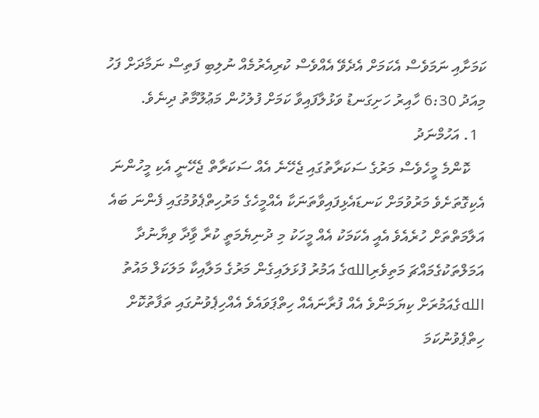ކަމަށާއި ނަމަވެސް އެކަމަށް އެދެވޭ އެއްވެސް ކުރިއެރުމެއް ނުލިބި ފަތިސް ނަމާދަށް ފަހު މިއަދު 6:30 ހާއިރު ހަށިގަނޑު ވަޅުލާފައިވާ ކަމަށް ފުލުހުން މަޢުލޫމާތު ދިނެވެ.
  1. އަހުމްނަދު
    ކޮންމެ މީހެވެސް މަރުގެ ސަކަރާތުގައި ޖެހޭނެ އެއް ސަކަރާތް ޖެހޭނީ އެކި މީހުންނަ އެކިގޮތަށެވެ މަރުވުމަށް ކަނޑައެޅިފައިވާތަނަކާ އެއްމީހެގެ މަރުހިތްޕެވުމުގައި ފެންނަ ބައެ އަލާމަތްތަށް ހުރެއެވެ އެއީ އެކަމަކު އެއް މީހަކު މި ދުނިޔެމަތީ ކުރާ ވިާދާ ވިޔާނުދާ އަމަލްތަކުގެމައްޗަ މަތިވެރިاللهގެ އަމުރު ފުޅަލައިގެން މަރުގެ މަލާއިކާ މަލަކަލް މައުތު اللهގެއަމުރަށް ކިޔަމަންވެ އެއް ފުރާނައެއް ހިތްޕަވައެވެ އެއްހިޕެވުނުގައި ތަފާތުކޮށް ހިތްޕެވުނުކަމަ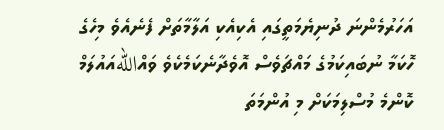އަހަރުމެންނަ ދުނިޔެމަތީގައި އެކިއެކި އަލާމާތަށް ފެނެއެވެ މިހެގެ ހޮކަމާ ނުބައިކަމުގެ މައްޗަވެސް އޮވެދާނެކަމެކެވެ ވައްاللهއައުލަމް ކޮންމެ މުސްލިމަކަށް މި އުންމަތަ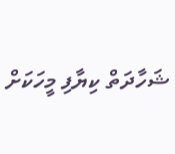ޝަހާދަތް ކިޔާފި މީހަކަށް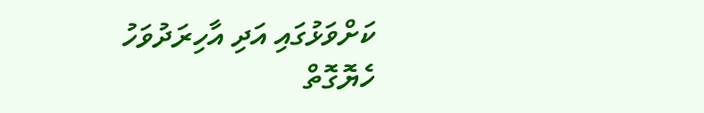ކަށްވަޅުގައި އަދި އާހިރަދުވަހު ހެޔޮގޮތް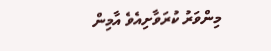މިންވަރު ކުރަވާށިއެވެ އާމިން